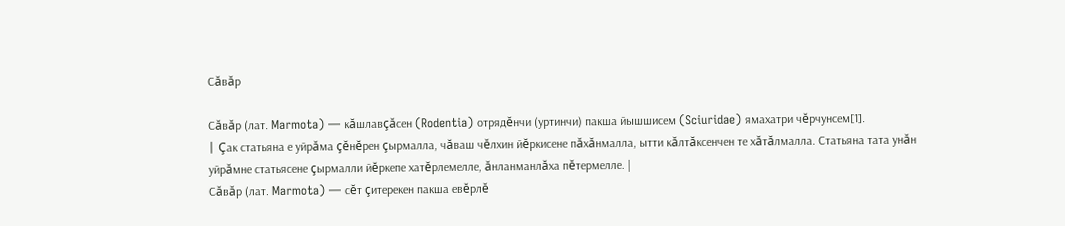Сăвăр

Сăвăр (лат. Marmota) — кăшлавçăсен (Rodentia) отрядĕнчи (уртинчи) пакша йышшисем (Sciuridae) ямахатри чĕрчунсем[1].
| Çак статьяна е уйрăма çĕнĕрен çырмалла, чăваш чĕлхин йĕркисене пăхăнмалла, ытти кăлтăксенчен те хăтăлмалла. Статьяна тата унăн уйрăмне статьясене çырмалли йĕркепе хатĕрлемелле, ăнланманлăха пĕтермелле. |
Сăвăр (лат. Marmota) — сĕт çитерекен пакша евĕрлĕ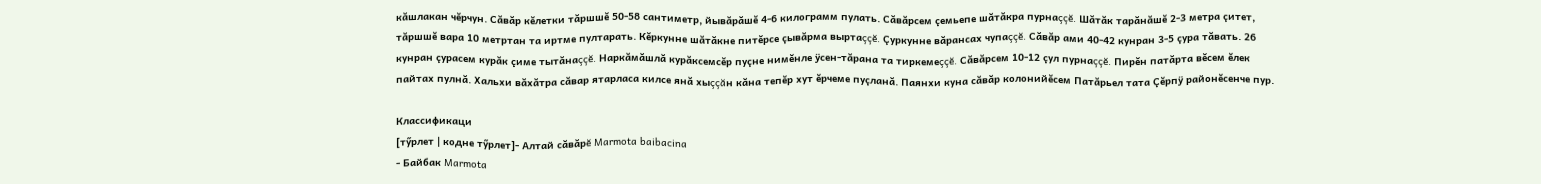кăшлакан чĕрчун. Сăвăр кĕлетки тăршшĕ 50-58 сантиметр, йывăрăшĕ 4-6 килограмм пулать. Сăвăрсем çемьепе шăтăкра пурнаççĕ. Шăтăк тарăнăшĕ 2-3 метра çитет, тăршшĕ вара 10 метртан та иртме пултарать. Кĕркунне шăтăкне питĕрсе çывăрма выртаççĕ. Çуркунне вăрансах чупаççĕ. Сăвăр ами 40-42 кунран 3-5 çура тăвать. 26 кунран çурасем курăк çиме тытăнаççĕ. Наркăмăшлă курăксемсĕр пуçне нимĕнле ÿсен-тăрана та тиркемеççĕ. Сăвăрсем 10-12 çул пурнаççĕ. Пирĕн патăрта вĕсем ĕлек пайтах пулнă. Хальхи вăхăтра сăвар ятарласа килсе янă хыççăн кăна тепĕр хут ĕрчеме пуçланă. Паянхи куна сăвăр колонийĕсем Патăрьел тата Çĕрпÿ районĕсенче пур.

Классификаци
[тӳрлет | кодне тӳрлет]- Алтай сăвăрĕ Marmota baibacina
- Байбак Marmota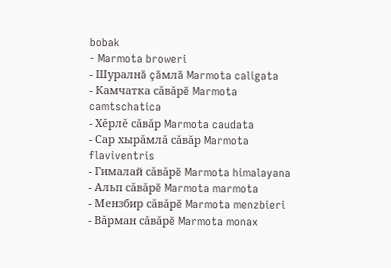bobak
- Marmota broweri
- Шуралнă çăмлă Marmota caligata
- Камчатка сăвăрĕ Marmota camtschatica
- Хĕрлĕ сăвăр Marmota caudata
- Сар хырăмлă сăвăр Marmota flaviventris
- Гималай сăвăрĕ Marmota himalayana
- Альп сăвăрĕ Marmota marmota
- Мензбир сăвăрĕ Marmota menzbieri
- Вăрман сăвăрĕ Marmota monax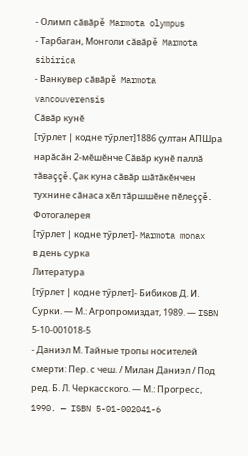- Олимп сăвăрĕ Marmota olympus
- Тарбаган, Монголи сăвăрĕ Marmota sibirica
- Ванкувер сăвăрĕ Marmota vancouverensis
Сăвăр кунĕ
[тӳрлет | кодне тӳрлет]1886 çултан АПШра нарăсăн 2-мĕшĕнче Сăвăр кунĕ паллă тăваççĕ.Çак куна сăвăр шăтăкĕнчен тухнине сăнаса хĕл тăршшĕне пĕлеççĕ.
Фотогалерея
[тӳрлет | кодне тӳрлет]- Marmota monax
в день сурка
Литература
[тӳрлет | кодне тӳрлет]- Бибиков Д. И. Сурки. — М.: Агропромиздат, 1989. — ISBN 5-10-001018-5
- Даниэл М. Тайные тропы носителей смерти: Пер. с чеш. / Милан Даниэл / Под ред. Б. Л. Черкасского. — М.: Прогресс, 1990. — ISBN 5-01-002041-6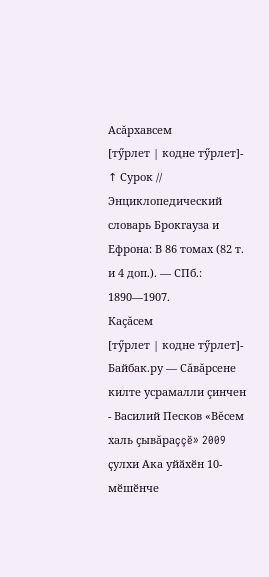Асăрхавсем
[тӳрлет | кодне тӳрлет]- ↑ Сурок // Энциклопедический словарь Брокгауза и Ефрона: В 86 томах (82 т. и 4 доп.). — СПб.: 1890—1907.
Каçăсем
[тӳрлет | кодне тӳрлет]- Байбак.ру — Сăвăрсене килте усрамалли çинчен
- Василий Песков «Вĕсем халь çывăраççĕ» 2009 ҫулхи Ака уйӑхӗн 10-мӗшӗнче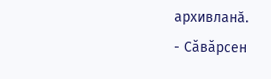архивланӑ.
- Сăвăрсен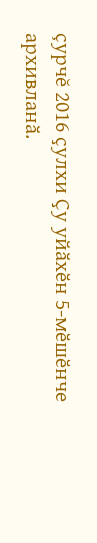çурчĕ 2016 ҫулхи Ҫу уйӑхӗн 5-мӗшӗнче архивланӑ.